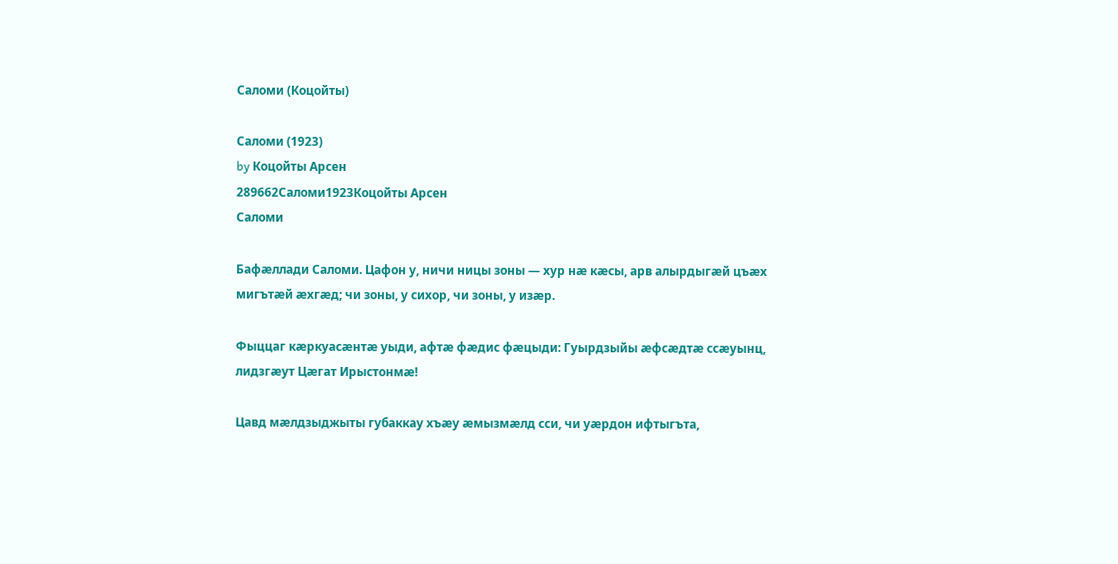Саломи (Коцойты)

Саломи (1923)
by Коцойты Арсен
289662Саломи1923Коцойты Арсен
Саломи

Бафæллади Саломи. Цафон у, ничи ницы зоны — хур нæ кæсы, арв алырдыгæй цъæх мигътæй æхгæд; чи зоны, у сихор, чи зоны, у изæр.

Фыццаг кæркуасæнтæ уыди, афтæ фæдис фæцыди: Гуырдзыйы æфсæдтæ ссæуынц, лидзгæут Цæгат Ирыстонмæ!

Цавд мæлдзыджыты губаккау хъæу æмызмæлд сси, чи уæрдон ифтыгъта,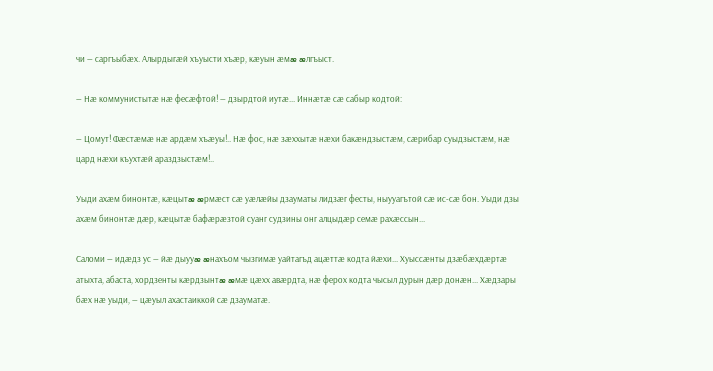чи — саргъыбæх. Алырдыгæй хъуысти хъæр, кæуын æмæ æлгъыст.

— Нæ коммунистытæ нæ фесæфтой! — дзырдтой иутæ... Иннæтæ сæ сабыр кодтой:

— Цомут! Фæстæмæ нæ ардæм хъæуы!.. Нæ фос, нæ зæххытæ нæхи бакæндзыстæм, сæрибар суыдзыстæм, нæ цард нæхи къухтæй араздзыстæм!..

Уыди ахæм бинонтæ, кæцытæ æрмæст сæ уæлæйы дзауматы лидзæг фесты, ныууагътой сæ ис-сæ бон. Уыди дзы ахæм бинонтæ дæр, кæцытæ бафæрæзтой суанг судзины онг алцыдæр семæ рахæссын...

Саломи — идæдз ус — йæ дыууæ æнахъом чызгимæ уайтагъд ацæттæ кодта йæхи... Хуыссæнты дзæбæхдæртæ атыхта, абаста, хордзенты кæрдзынтæ æмæ цæхх авæрдта, нæ ферох кодта чысыл дурын дæр донæн... Хæдзары бæх нæ уыди, — цæуыл ахастаиккой сæ дзауматæ.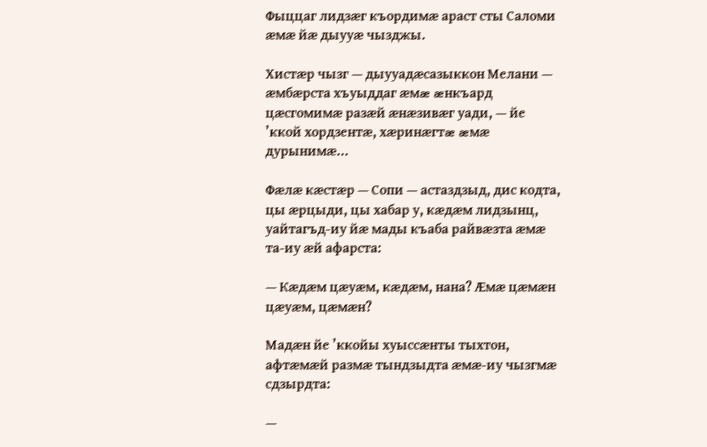Фыццаг лидзæг къордимæ араст сты Саломи æмæ йæ дыууæ чызджы.

Хистæр чызг — дыууадæсазыккон Мелани — æмбæрста хъуыддаг æмæ æнкъард цæсгомимæ разæй æнæзивæг уади, — йе ’ккой хордзентæ, хæринæгтæ æмæ дурынимæ...

Фæлæ кæстæр — Сопи — астаздзыд, дис кодта, цы æрцыди, цы хабар у, кæдæм лидзынц, уайтагъд-иу йæ мады къаба райвæзта æмæ та-иу æй афарста:

— Кæдæм цæуæм, кæдæм, нана? Æмæ цæмæн цæуæм, цæмæн?

Мадæн йе ’ккойы хуыссæнты тыхтон, афтæмæй размæ тындзыдта æмæ-иу чызгмæ сдзырдта:

—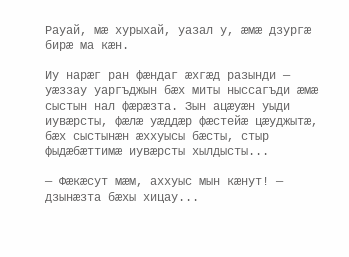Рауай, мæ хурыхай, уазал у, æмæ дзургæ бирæ ма кæн.

Иу нарæг ран фæндаг æхгæд разынди — уæззау уаргъджын бæх миты ныссагъди æмæ сыстын нал фæрæзта. Зын ацæуæн уыди иувæрсты, фæлæ уæддæр фæстейæ цæуджытæ, бæх сыстынæн æххуысы бæсты, стыр фыдæбæттимæ иувæрсты хылдысты...

— Фæкæсут мæм, аххуыс мын кæнут! — дзынæзта бæхы хицау...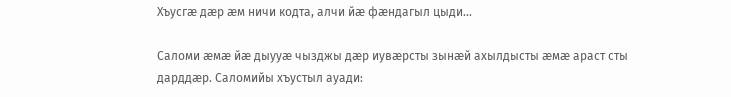Хъусгæ дæр æм ничи кодта, алчи йæ фæндагыл цыди...

Саломи æмæ йæ дыууæ чызджы дæр иувæрсты зынæй ахылдысты æмæ араст сты дарддæр. Саломийы хъустыл ауади: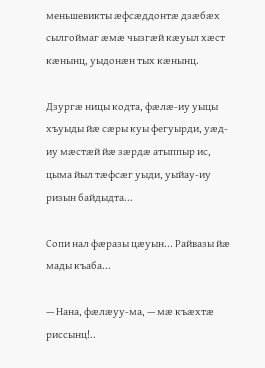меньшевикты æфсæддонтæ дзæбæх сылгоймаг æмæ чызгæй кæуыл хæст кæнынц, уыдонæн тых кæнынц.

Дзургæ ницы кодта, фæлæ-иу уыцы хъуыды йæ сæры куы фегуырди, уæд-иу мæстæй йæ зæрдæ атыппыр ис, цыма йыл тæфсæг уыди, уыйау-иу ризын байдыдта...

Сопи нал фæразы цæуын... Райвазы йæ мады къаба...

— Нана, фæлæуу-ма, — мæ къæхтæ риссынц!..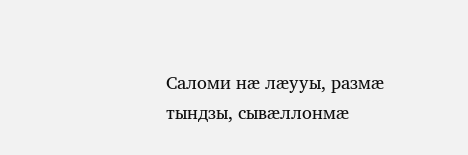Саломи нæ лæууы, размæ тындзы, сывæллонмæ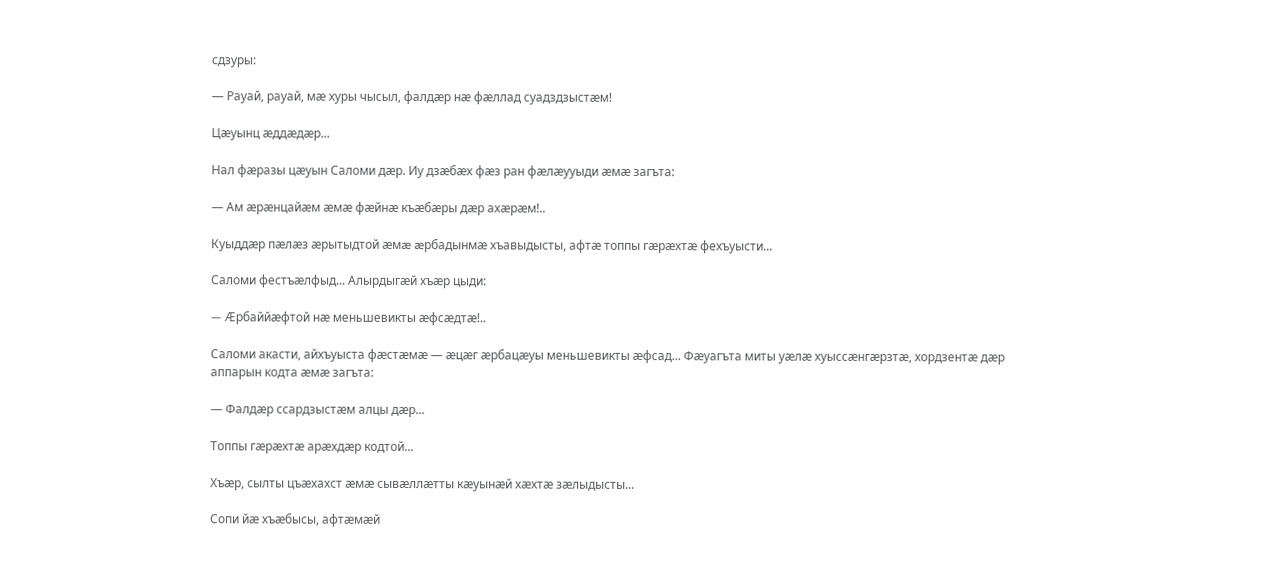сдзуры:

— Рауай, рауай, мæ хуры чысыл, фалдæр нæ фæллад суадздзыстæм!

Цæуынц æддæдæр...

Нал фæразы цæуын Саломи дæр. Иу дзæбæх фæз ран фæлæууыди æмæ загъта:

— Ам æрæнцайæм æмæ фæйнæ къæбæры дæр ахæрæм!..

Куыддæр пæлæз æрытыдтой æмæ æрбадынмæ хъавыдысты, афтæ топпы гæрæхтæ фехъуысти...

Саломи фестъæлфыд... Алырдыгæй хъæр цыди:

— Æрбаййæфтой нæ меньшевикты æфсæдтæ!..

Саломи акасти, айхъуыста фæстæмæ — æцæг æрбацæуы меньшевикты æфсад... Фæуагъта миты уæлæ хуыссæнгæрзтæ, хордзентæ дæр аппарын кодта æмæ загъта:

— Фалдæр ссардзыстæм алцы дæр...

Топпы гæрæхтæ арæхдæр кодтой...

Хъæр, сылты цъæхахст æмæ сывæллæтты кæуынæй хæхтæ зæлыдысты...

Сопи йæ хъæбысы, афтæмæй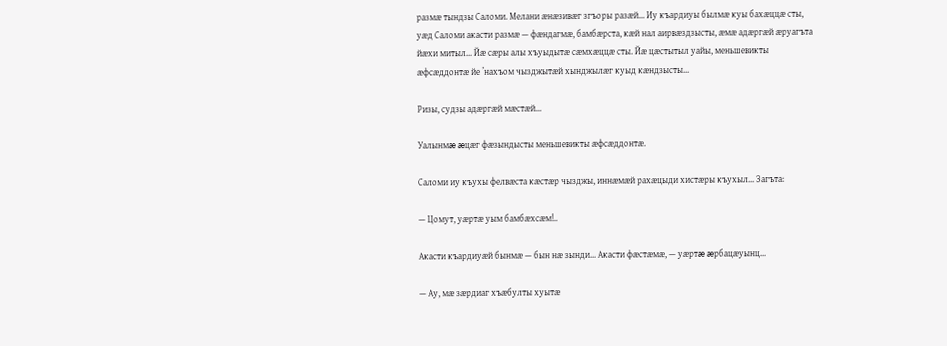размæ тындзы Саломи. Мелани æнæзивæг згъоры разæй... Иу къардиуы былмæ куы бахæццæ сты, уæд Саломи акасти размæ — фæндагмæ, бамбæрста, кæй нал аирвæздзысты, æмæ адæргæй æруагъта йæхи митыл... Йæ сæры алы хъуыдытæ сæмхæццæ сты. Йæ цæстытыл уайы, меньшевикты æфсæддонтæ йе ’нахъом чызджытæй хынджылæг куыд кæндзысты...

Ризы, судзы адæргæй мæстæй...

Уалынмæ æцæг фæзындысты меньшевикты æфсæддонтæ.

Саломи иу къухы фелвæста кæстæр чызджы, иннæмæй рахæцыди хистæры къухыл... Загъта:

— Цомут, уæртæ уым бамбæхсæм!..

Акасти къардиуæй бынмæ — бын нæ зынди... Акасти фæстæмæ, — уæртæ æрбацæуынц...

— Ау, мæ зæрдиаг хъæбулты хуытæ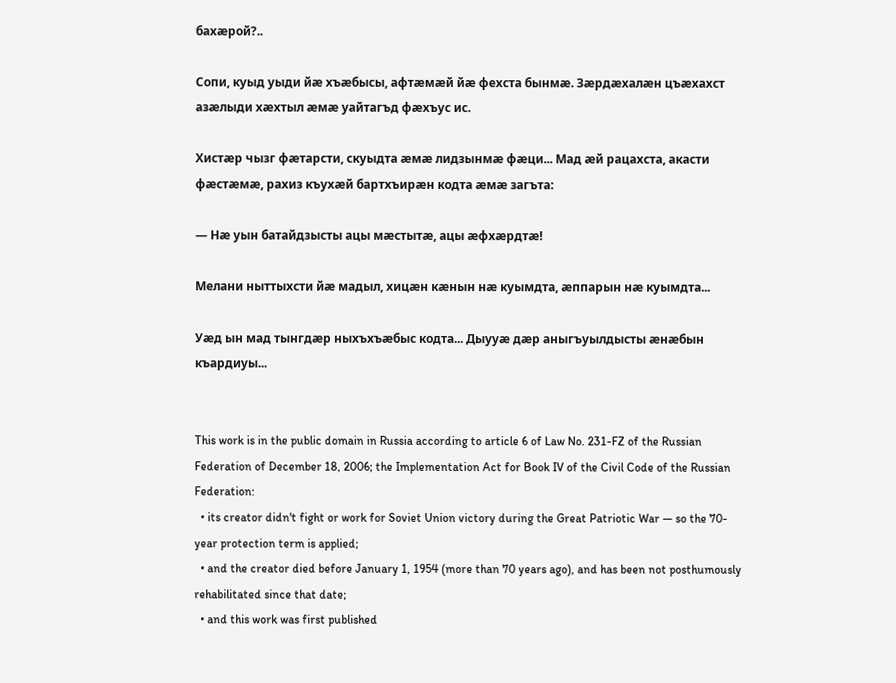бахæрой?..

Сопи, куыд уыди йæ хъæбысы, афтæмæй йæ фехста бынмæ. Зæрдæхалæн цъæхахст азæлыди хæхтыл æмæ уайтагъд фæхъус ис.

Хистæр чызг фæтарсти, скуыдта æмæ лидзынмæ фæци... Мад æй рацахста, акасти фæстæмæ, рахиз къухæй бартхъирæн кодта æмæ загъта:

— Нæ уын батайдзысты ацы мæстытæ, ацы æфхæрдтæ!

Мелани ныттыхсти йæ мадыл, хицæн кæнын нæ куымдта, æппарын нæ куымдта...

Уæд ын мад тынгдæр ныхъхъæбыс кодта... Дыууæ дæр аныгъуылдысты æнæбын къардиуы...


This work is in the public domain in Russia according to article 6 of Law No. 231-FZ of the Russian Federation of December 18, 2006; the Implementation Act for Book IV of the Civil Code of the Russian Federation:
  • its creator didn't fight or work for Soviet Union victory during the Great Patriotic War — so the 70-year protection term is applied;
  • and the creator died before January 1, 1954 (more than 70 years ago), and has been not posthumously rehabilitated since that date;
  • and this work was first published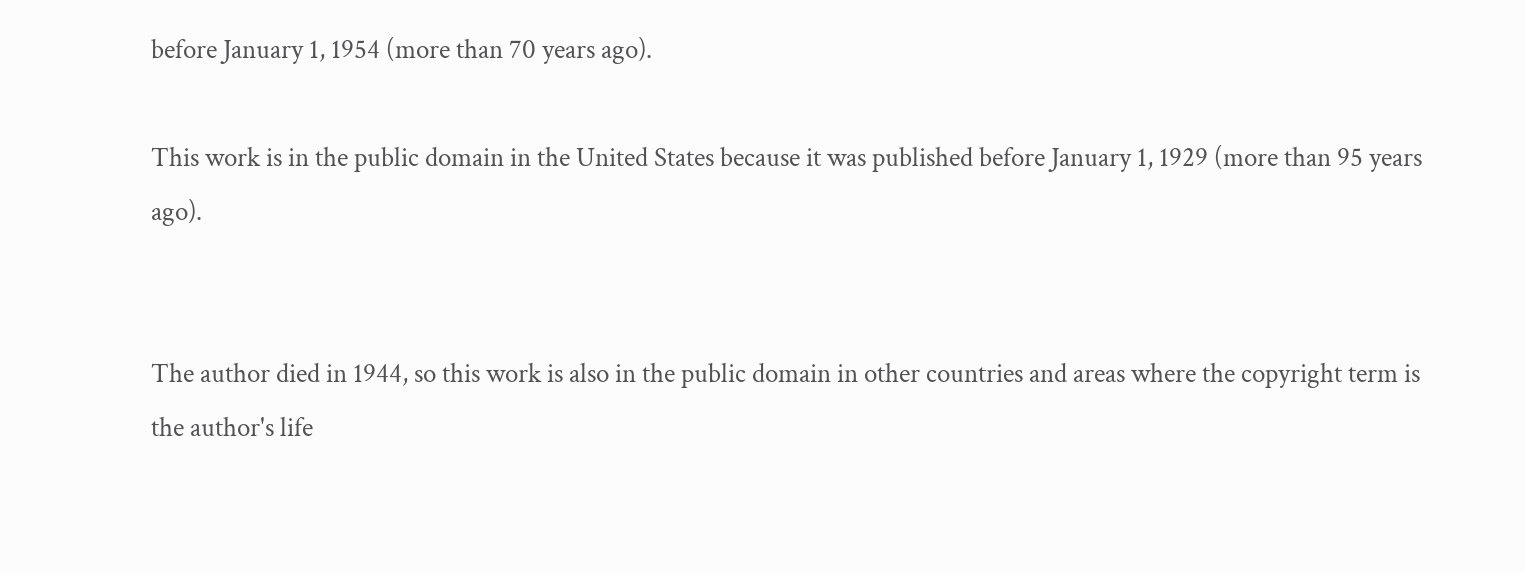before January 1, 1954 (more than 70 years ago).

This work is in the public domain in the United States because it was published before January 1, 1929 (more than 95 years ago).


The author died in 1944, so this work is also in the public domain in other countries and areas where the copyright term is the author's life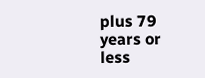plus 79 years or less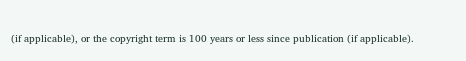(if applicable), or the copyright term is 100 years or less since publication (if applicable).